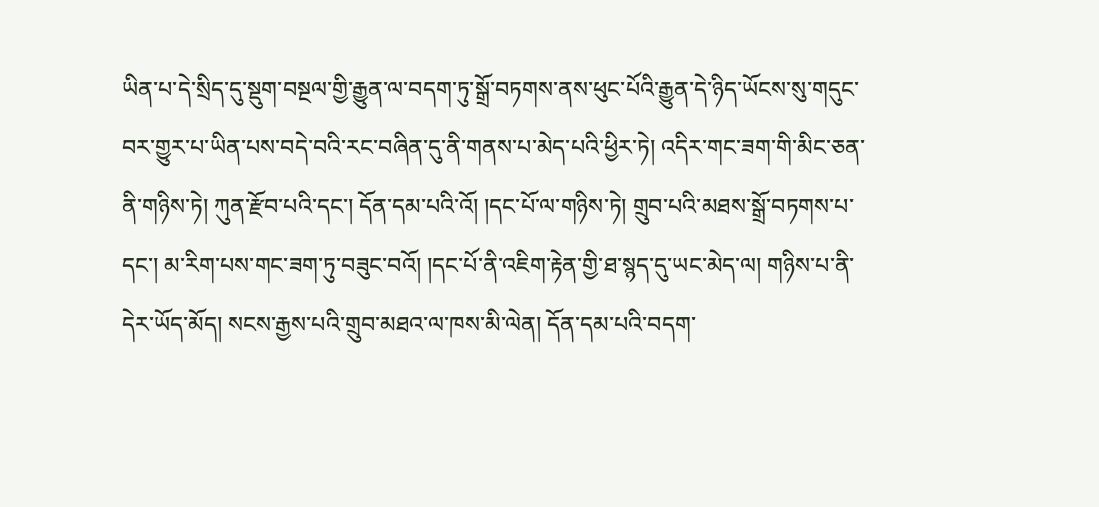ཡིན་པ་དེ་སྲིད་དུ་སྡུག་བསྔལ་གྱི་རྒྱུན་ལ་བདག་ཏུ་སྒྲོ་བཏགས་ནས་ཕུང་པོའི་རྒྱུན་དེ་ཉིད་ཡོངས་སུ་གདུང་བར་གྱུར་པ་ཡིན་པས་བདེ་བའི་རང་བཞིན་དུ་ནི་གནས་པ་མེད་པའི་ཕྱིར་ཏེ། འདིར་གང་ཟག་གི་མིང་ཅན་ནི་གཉིས་ཏེ། ཀུན་རྫོབ་པའི་དང་། དོན་དམ་པའི་འོ། །དང་པོ་ལ་གཉིས་ཏེ། གྲུབ་པའི་མཐས་སྒྲོ་བཏགས་པ་དང་། མ་རིག་པས་གང་ཟག་ཏུ་བཟུང་བའོ། །དང་པོ་ནི་འཇིག་རྟེན་གྱི་ཐ་སྙད་དུ་ཡང་མེད་ལ། གཉིས་པ་ནི་དེར་ཡོད་མོད། སངས་རྒྱས་པའི་གྲུབ་མཐའ་ལ་ཁས་མི་ལེན། དོན་དམ་པའི་བདག་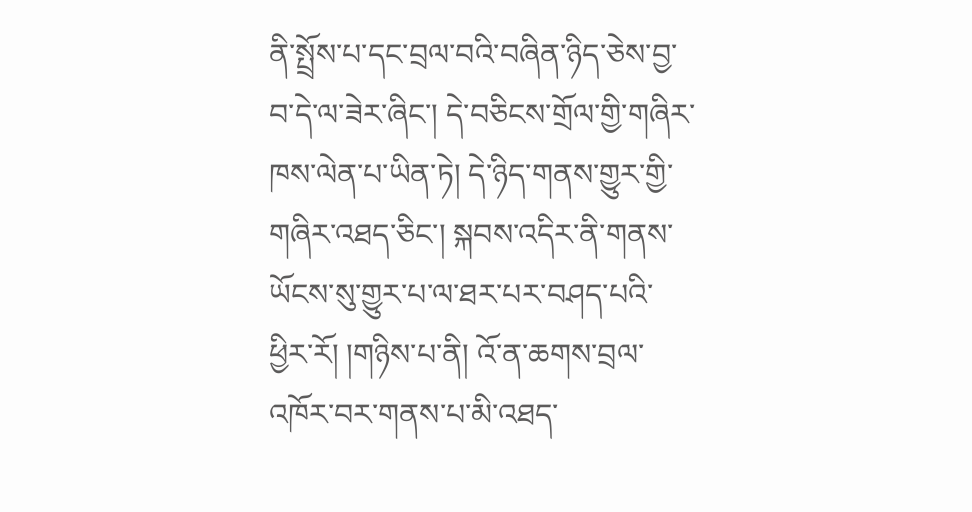ནི་སྤྲོས་པ་དང་བྲལ་བའི་བཞིན་ཉིད་ཅེས་བྱ་བ་དེ་ལ་ཟེར་ཞིང་། དེ་བཅིངས་གྲོལ་གྱི་གཞིར་ཁས་ལེན་པ་ཡིན་ཏེ། དེ་ཉིད་གནས་གྱུར་གྱི་གཞིར་འཐད་ཅིང་། སྐབས་འདིར་ནི་གནས་ཡོངས་སུ་གྱུར་པ་ལ་ཐར་པར་བཤད་པའི་ཕྱིར་རོ། །གཉིས་པ་ནི། འོ་ན་ཆགས་བྲལ་འཁོར་བར་གནས་པ་མི་འཐད་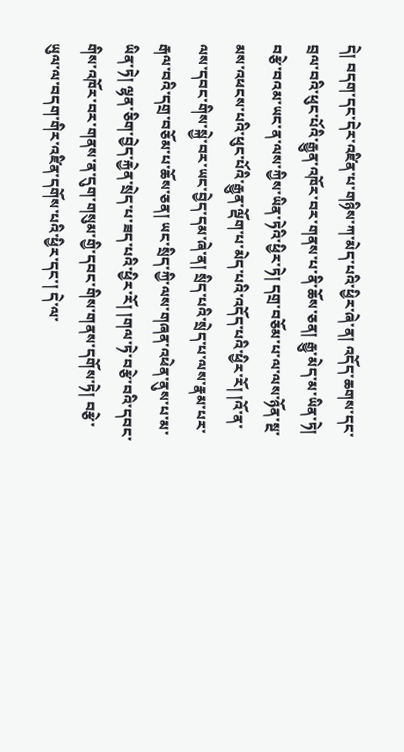དེ། བདག་དང་དེར་འཛིན་པ་གཉིས་ཀ་མེད་པའི་ཕྱིར་ཞེ་ན། འདོད་ཆགས་དང་བྲལ་བའི་ཕུང་པོའི་རྒྱུན་འཁོར་བར་གནས་པ་ནི་ཆོས་ཅན། རྒྱུ་མེད་མ་ཡིན་ཏེ། བརྩེ་བའམ་ཡང་ན་ལས་ཀྱིས་ཡིན་ཏེའི་ཕྱིར་ཏེ། དགྲ་བཅོམ་པ་ལ་ལས་ཉོན་སྔ་མས་འཕངས་པའི་ཕུང་པོའི་རྒྱུན་ལྡོག་པ་མེད་པའི་འདོད་པའི་ཕྱིར་རོ། །འོ་ན་ལས་དབང་གིས་སྐྱེ་བར་ཡང་བྱེད་དམ་ཞེ་ན། སྲིད་པའི་སྲེད་པ་ལས་རྣམ་པར་རྒལ་བའི་དགྲ་བཅོམ་པ་ཆོས་ཅན། ཡང་སྲིད་ཀྱི་ལས་གཞན་འཕེན་ནུས་པ་མ་ཡིན་ཏེ། ལྷན་ཅིག་བྱེད་རྐྱེན་སྲེད་པ་ཟད་པའི་ཕྱིར་རོ། །གལ་ཏེ་བརྩེ་བའི་དབང་གིས་འཁོར་བར་གནས་ན་དུག་གསུམ་གྱི་དབང་གིས་གནས་དགོས་ཏེ། བརྩེ་ཡུལ་ལ་བདག་གིར་འཛིན་དགོས་པའི་ཕྱིར་དང་། དེ་ལ་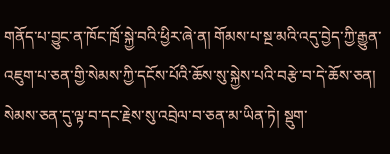གནོད་པ་བྱུང་ན་ཁོང་ཁྲོ་སྐྱེ་བའི་ཕྱིར་ཞེ་ན། གོམས་པ་སྔ་མའི་འདུ་བྱེད་ཀྱི་རྒྱུན་འཇུག་པ་ཅན་གྱི་སེམས་ཀྱི་དངོས་པོའི་ཆོས་སུ་སྐྱེས་པའི་བརྩེ་བ་དེ་ཆོས་ཅན། སེམས་ཅན་དུ་ལྟ་བ་དང་རྗེས་སུ་འབྲེལ་བ་ཅན་མ་ཡིན་ཏེ། སྡུག་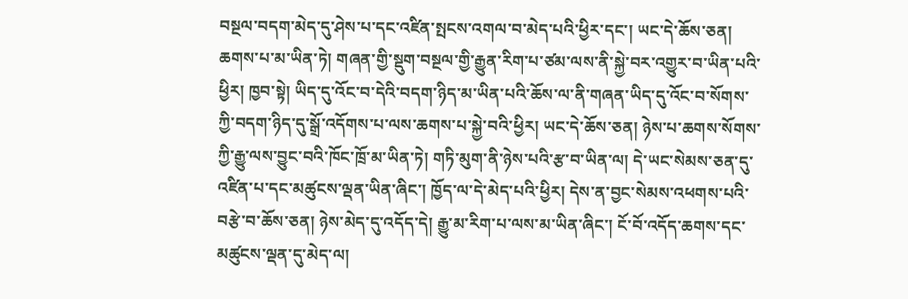བསྔལ་བདག་མེད་དུ་ཤེས་པ་དང་འཛིན་སྤངས་འགལ་བ་མེད་པའི་ཕྱིར་དང་། ཡང་དེ་ཆོས་ཅན། ཆགས་པ་མ་ཡིན་ཏེ། གཞན་གྱི་སྡུག་བསྔལ་གྱི་རྒྱུན་རིག་པ་ཙམ་ལས་ནི་སྐྱེ་བར་འགྱུར་བ་ཡིན་པའི་ཕྱིར། ཁྱབ་སྟེ། ཡིད་དུ་འོང་བ་དེའི་བདག་ཉིད་མ་ཡིན་པའི་ཆོས་ལ་ནི་གཞན་ཡིད་དུ་འོང་བ་སོགས་ཀྱི་བདག་ཉིད་དུ་སྒྲོ་འདོགས་པ་ལས་ཆགས་པ་སྐྱེ་བའི་ཕྱིར། ཡང་དེ་ཆོས་ཅན། ཉེས་པ་ཆགས་སོགས་ཀྱི་རྒྱུ་ལས་བྱུང་བའི་ཁོང་ཁྲོ་མ་ཡིན་ཏེ། གཏི་མུག་ནི་ཉེས་པའི་རྩ་བ་ཡིན་ལ། དེ་ཡང་སེམས་ཅན་དུ་འཛིན་པ་དང་མཚུངས་ལྡན་ཡིན་ཞིང་། ཁྱོད་ལ་དེ་མེད་པའི་ཕྱིར། དེས་ན་བྱང་སེམས་འཕགས་པའི་བརྩེ་བ་ཆོས་ཅན། ཉེས་མེད་དུ་འདོད་དེ། རྒྱུ་མ་རིག་པ་ལས་མ་ཡིན་ཞིང་། ངོ་བོ་འདོད་ཆགས་དང་མཚུངས་ལྡན་དུ་མེད་ལ།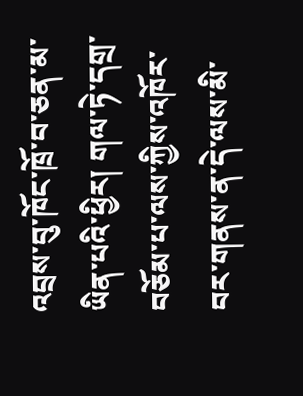འབྲས་བུ་ཁོང་ཁྲོ་བ་ཅན་མ་ཡིན་པའི་ཕྱིར། གལ་ཏེ་དགྲ་བཅོམ་པ་ལས་ཀྱིས་འཁོར་བར་གནས་ན་དེ་ལས་མི་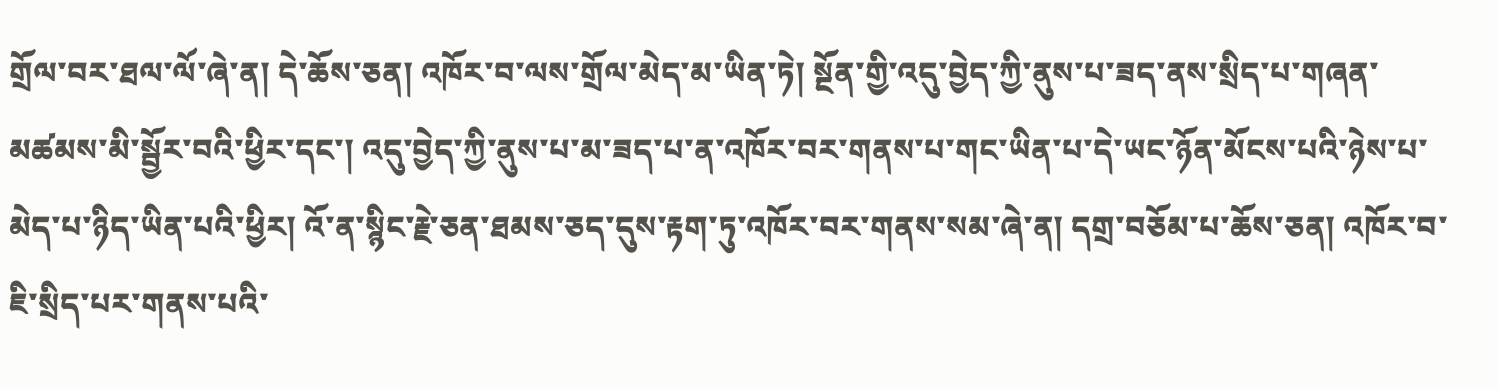གྲོལ་བར་ཐལ་ལོ་ཞེ་ན། དེ་ཆོས་ཅན། འཁོར་བ་ལས་གྲོལ་མེད་མ་ཡིན་ཏེ། སྔོན་གྱི་འདུ་བྱེད་ཀྱི་ནུས་པ་ཟད་ནས་སྲིད་པ་གཞན་མཚམས་མི་སྦྱོར་བའི་ཕྱིར་དང་། འདུ་བྱེད་ཀྱི་ནུས་པ་མ་ཟད་པ་ན་འཁོར་བར་གནས་པ་གང་ཡིན་པ་དེ་ཡང་ཉོན་མོངས་པའི་ཉེས་པ་མེད་པ་ཉིད་ཡིན་པའི་ཕྱིར། འོ་ན་སྙིང་རྗེ་ཅན་ཐམས་ཅད་དུས་རྟག་ཏུ་འཁོར་བར་གནས་སམ་ཞེ་ན། དགྲ་བཅོམ་པ་ཆོས་ཅན། འཁོར་བ་ཇི་སྲིད་པར་གནས་པའི་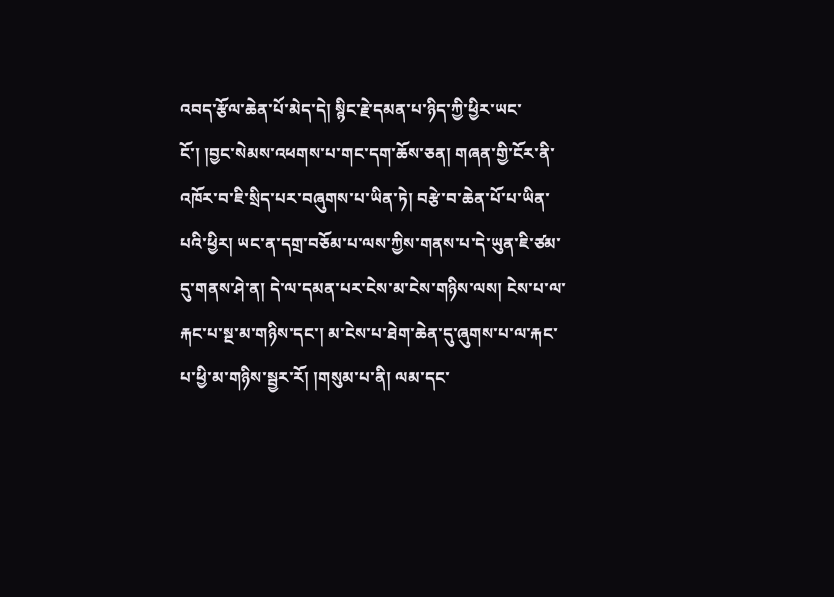འབད་རྩོལ་ཆེན་པོ་མེད་དེ། སྙིང་རྗེ་དམན་པ་ཉིད་ཀྱི་ཕྱིར་ཡང་ངོ་། །བྱང་སེམས་འཕགས་པ་གང་དག་ཆོས་ཅན། གཞན་གྱི་ངོར་ནི་འཁོར་བ་ཇི་སྲིད་པར་བཞུགས་པ་ཡིན་ཏེ། བརྩེ་བ་ཆེན་པོ་པ་ཡིན་པའི་ཕྱིར། ཡང་ན་དགྲ་བཅོམ་པ་ལས་ཀྱིས་གནས་པ་དེ་ཡུན་ཇི་ཙམ་དུ་གནས་ཤེ་ན། དེ་ལ་དམན་པར་ངེས་མ་ངེས་གཉིས་ལས། ངེས་པ་ལ་རྐང་པ་སྔ་མ་གཉིས་དང་། མ་ངེས་པ་ཐེག་ཆེན་དུ་ཞུགས་པ་ལ་རྐང་པ་ཕྱི་མ་གཉིས་སྦྱར་རོ། །གསུམ་པ་ནི། ལམ་དང་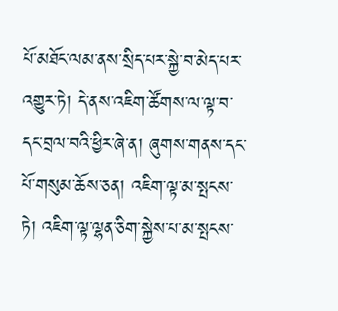པོ་མཐོང་ལམ་ནས་སྲིད་པར་སྐྱེ་བ་མེད་པར་འགྱུར་ཏེ། དེ་ནས་འཇིག་ཚོགས་ལ་ལྟ་བ་དང་བྲལ་བའི་ཕྱིར་ཞེ་ན། ཞུགས་གནས་དང་པོ་གསུམ་ཆོས་ཅན། འཇིག་ལྟ་མ་སྤངས་ཏེ། འཇིག་ལྟ་ལྷན་ཅིག་སྐྱེས་པ་མ་སྤངས་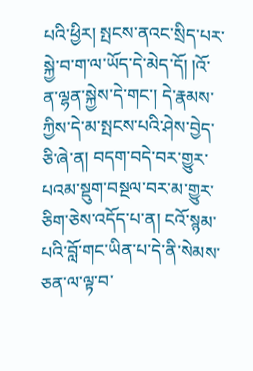པའི་ཕྱིར། སྤངས་ནའང་སྲིད་པར་སྐྱེ་བ་ག་ལ་ཡོད་དེ་མེད་དོ། །འོ་ན་ལྷན་སྐྱེས་དེ་གང་། དེ་རྣམས་ཀྱིས་དེ་མ་སྤངས་པའི་ཤེས་བྱེད་ཅི་ཞེ་ན། བདག་བདེ་བར་གྱུར་པའམ་སྡུག་བསྔལ་བར་མ་གྱུར་ཅིག་ཅེས་འདོད་པ་ན། ངའོ་སྙམ་པའི་བློ་གང་ཡིན་པ་དེ་ནི་སེམས་ཅན་ལ་ལྟ་བ་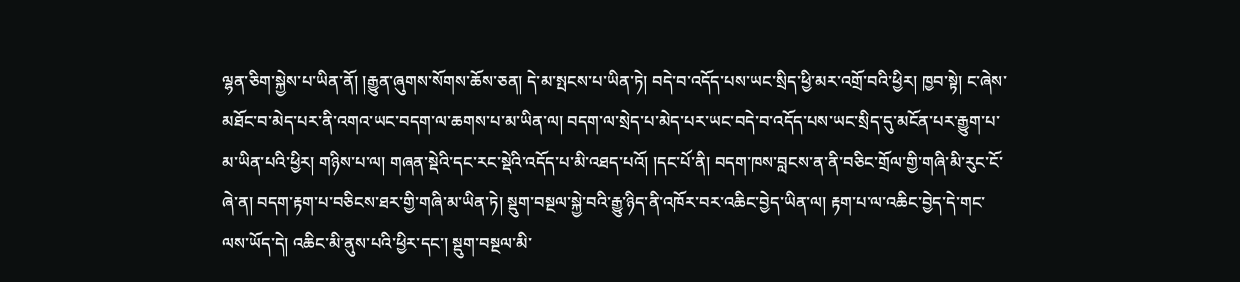ལྷན་ཅིག་སྐྱེས་པ་ཡིན་ནོ། །རྒྱུན་ཞུགས་སོགས་ཆོས་ཅན། དེ་མ་སྤངས་པ་ཡིན་ཏེ། བདེ་བ་འདོད་པས་ཡང་སྲིད་ཕྱི་མར་འགྲོ་བའི་ཕྱིར། ཁྱབ་སྟེ། ང་ཞེས་མཐོང་བ་མེད་པར་ནི་འགའ་ཡང་བདག་ལ་ཆགས་པ་མ་ཡིན་ལ། བདག་ལ་སྲེད་པ་མེད་པར་ཡང་བདེ་བ་འདོད་པས་ཡང་སྲིད་དུ་མངོན་པར་རྒྱུག་པ་མ་ཡིན་པའི་ཕྱིར། གཉིས་པ་ལ། གཞན་སྡེའི་དང་རང་སྡེའི་འདོད་པ་མི་འཐད་པའོ། །དང་པོ་ནི། བདག་ཁས་བླངས་ན་ནི་བཅིང་གྲོལ་གྱི་གཞི་མི་རུང་ངོ་ཞེ་ན། བདག་རྟག་པ་བཅིངས་ཐར་གྱི་གཞི་མ་ཡིན་ཏེ། སྡུག་བསྔལ་སྐྱེ་བའི་རྒྱུ་ཉིད་ནི་འཁོར་བར་འཆིང་བྱེད་ཡིན་ལ། རྟག་པ་ལ་འཆིང་བྱེད་དེ་གང་ལས་ཡོད་དེ། འཆིང་མི་ནུས་པའི་ཕྱིར་དང་། སྡུག་བསྔལ་མི་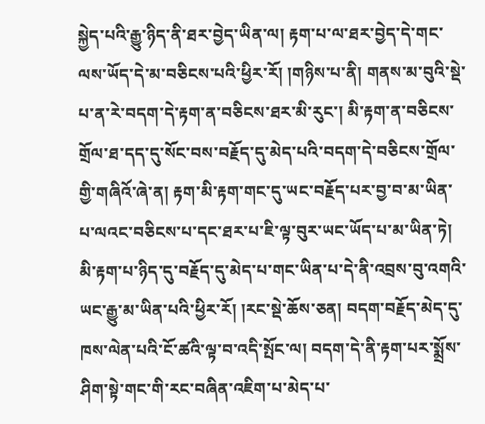སྐྱེད་པའི་རྒྱུ་ཉིད་ནི་ཐར་བྱེད་ཡིན་ལ། རྟག་པ་ལ་ཐར་བྱེད་དེ་གང་ལས་ཡོད་དེ་མ་བཅིངས་པའི་ཕྱིར་རོ། །གཉིས་པ་ནི། གནས་མ་བུའི་སྡེ་པ་ན་རེ་བདག་དེ་རྟག་ན་བཅིངས་ཐར་མི་རུང་། མི་རྟག་ན་བཅིངས་གྲོལ་ཐ་དད་དུ་སོང་བས་བརྗོད་དུ་མེད་པའི་བདག་དེ་བཅིངས་གྲོལ་གྱི་གཞིའོ་ཞེ་ན། རྟག་མི་རྟག་གང་དུ་ཡང་བརྗོད་པར་བྱ་བ་མ་ཡིན་པ་ལའང་བཅིངས་པ་དང་ཐར་པ་ཇི་ལྟ་བུར་ཡང་ཡོད་པ་མ་ཡིན་ཏེ། མི་རྟག་པ་ཉིད་དུ་བརྗོད་དུ་མེད་པ་གང་ཡིན་པ་དེ་ནི་འབྲས་བུ་འགའི་ཡང་རྒྱུ་མ་ཡིན་པའི་ཕྱིར་རོ། །རང་སྡེ་ཆོས་ཅན། བདག་བརྗོད་མེད་དུ་ཁས་ལེན་པའི་ངོ་ཚའི་ལྟ་བ་འདི་སྤོང་ལ། བདག་དེ་ནི་རྟག་པར་སྨྲོས་ཤིག་སྟེ་གང་གི་རང་བཞིན་འཇིག་པ་མེད་པ་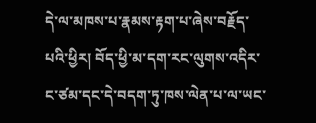དེ་ལ་མཁས་པ་རྣམས་རྟག་པ་ཞེས་བརྗོད་པའི་ཕྱིར། བོད་ཕྱི་མ་དག་རང་ལུགས་འདིར་ང་ཙམ་དང་དེ་བདག་ཏུ་ཁས་ལེན་པ་ལ་ཡང་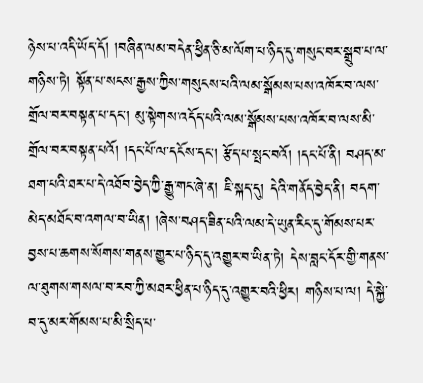ཉེས་པ་འདི་ཡོད་དོ། །བཞིན་ལམ་བདེན་ཕྱིན་ཅི་མ་ལོག་པ་ཉིད་དུ་གསུང་བར་སྒྲུབ་པ་ལ་གཉིས་ཏེ། སྟོན་པ་སངས་རྒྱས་ཀྱིས་གསུངས་པའི་ལམ་སྒོམས་པས་འཁོར་བ་ལས་གྲོལ་བར་བསྟན་པ་དང་། མུ་སྟེགས་འདོད་པའི་ལམ་སྒོམས་པས་འཁོར་བ་ལས་མི་གྲོལ་བར་བསྟན་པའོ། །དང་པོ་ལ་དངོས་དང་། རྩོད་པ་སྤང་བའོ། །དང་པོ་ནི། བཤད་མ་ཐག་པའི་ཐར་པ་དེ་འཐོབ་བྱེད་ཀྱི་རྒྱུ་གང་ཞེ་ན། ཇི་སྐད་དུ། དེའི་གནོད་བྱེད་ནི། བདག་མེད་མཐོང་བ་འགལ་བ་ཡིན། །ཞེས་བཤད་ཟིན་པའི་ལམ་དེ་ཡུན་རིང་དུ་གོམས་པར་བྱས་པ་ཆགས་སོགས་གནས་གྱུར་པ་ཉིད་དུ་འགྱུར་བ་ཡིན་ཏེ། དེས་བླང་དོར་གྱི་གནས་ལ་ཐུགས་གསལ་བ་རབ་ཀྱི་མཐར་ཕྱིན་པ་ཉིད་དུ་འགྱུར་བའི་ཕྱིར། གཉིས་པ་ལ། དེ་སྐྱེ་བ་དུ་མར་གོམས་པ་མི་སྲིད་པ་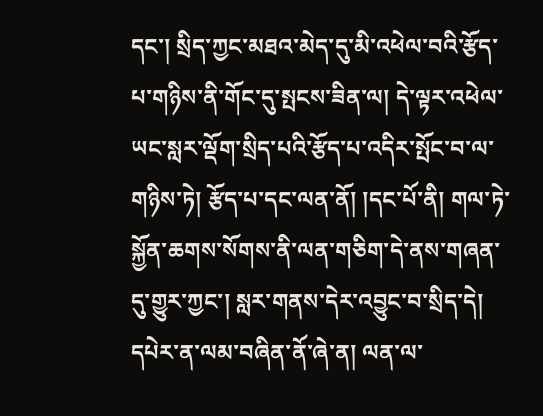དང་། སྲིད་ཀྱང་མཐའ་མེད་དུ་མི་འཕེལ་བའི་རྩོད་པ་གཉིས་ནི་གོང་དུ་སྤངས་ཟིན་ལ། དེ་ལྟར་འཕེལ་ཡང་སླར་ལྡོག་སྲིད་པའི་རྩོད་པ་འདིར་སྤོང་བ་ལ་གཉིས་ཏེ། རྩོད་པ་དང་ལན་ནོ། །དང་པོ་ནི། གལ་ཏེ་སྐྱོན་ཆགས་སོགས་ནི་ལན་གཅིག་དེ་ནས་གཞན་དུ་གྱུར་ཀྱང་། སླར་གནས་དེར་འབྱུང་བ་སྲིད་དེ། དཔེར་ན་ལམ་བཞིན་ནོ་ཞེ་ན། ལན་ལ་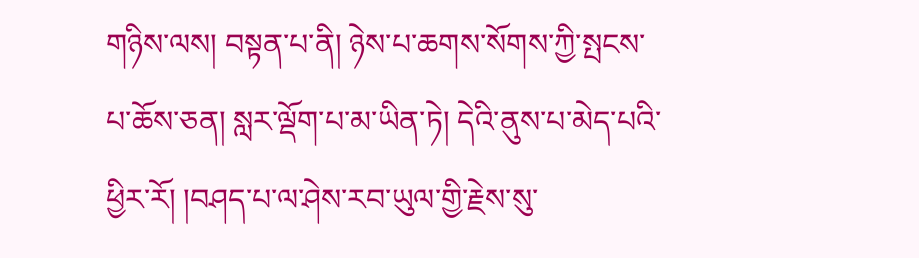གཉིས་ལས། བསྟན་པ་ནི། ཉེས་པ་ཆགས་སོགས་ཀྱི་སྤངས་པ་ཆོས་ཅན། སླར་ལྡོག་པ་མ་ཡིན་ཏེ། དེའི་ནུས་པ་མེད་པའི་ཕྱིར་རོ། །བཤད་པ་ལ་ཤེས་རབ་ཡུལ་གྱི་རྗེས་སུ་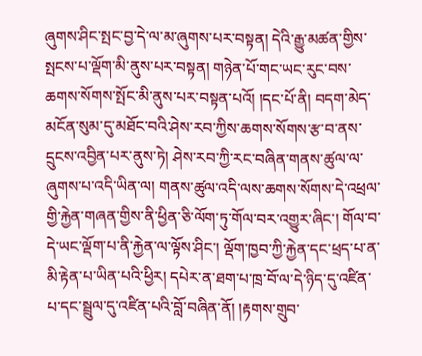ཞུགས་ཤིང་སྤང་བྱ་དེ་ལ་མ་ཞུགས་པར་བསྟན། དེའི་རྒྱུ་མཚན་གྱིས་སྤངས་པ་ལྡོག་མི་ནུས་པར་བསྟན། གཉེན་པོ་གང་ཡང་རུང་བས་ཆགས་སོགས་སྤོང་མི་ནུས་པར་བསྟན་པའོ། །དང་པོ་ནི། བདག་མེད་མངོན་སུམ་དུ་མཐོང་བའི་ཤེས་རབ་ཀྱིས་ཆགས་སོགས་རྩ་བ་ནས་དྲུངས་འབྱིན་པར་ནུས་ཏེ། ཤེས་རབ་ཀྱི་རང་བཞིན་གནས་ཚུལ་ལ་ཞུགས་པ་འདི་ཡིན་ལ། གནས་ཚུལ་འདི་ལས་ཆགས་སོགས་དེ་འཕྲལ་གྱི་རྐྱེན་གཞན་གྱིས་ནི་ཕྱིན་ཅི་ལོག་ཏུ་གོལ་བར་འགྱུར་ཞིང་། གོལ་བ་དེ་ཡང་ལྡོག་པ་ནི་རྐྱེན་ལ་ལྟོས་ཤིང་། ལྡོག་ཁྱབ་ཀྱི་རྐྱེན་དང་ཕྲད་པ་ན་མི་རྟེན་པ་ཡིན་པའི་ཕྱིར། དཔེར་ན་ཐག་པ་ཁྲ་བོ་ལ་དེ་ཉིད་དུ་འཛིན་པ་དང་སྦྲུལ་དུ་འཛིན་པའི་བློ་བཞིན་ནོ། །རྟགས་གྲུབ་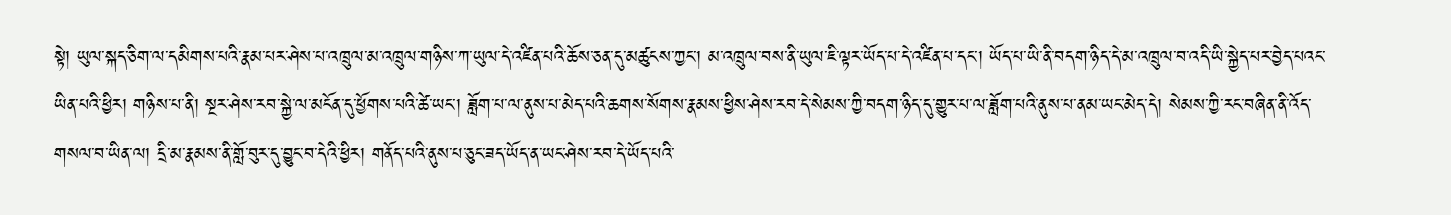སྟེ། ཡུལ་སྐད་ཅིག་ལ་དམིགས་པའི་རྣམ་པར་ཤེས་པ་འཁྲུལ་མ་འཁྲུལ་གཉིས་ཀ་ཡུལ་དེ་འཛིན་པའི་ཆོས་ཅན་དུ་མཚུངས་ཀྱང་། མ་འཁྲུལ་བས་ནི་ཡུལ་ཇི་ལྟར་ཡོད་པ་དེ་འཛིན་པ་དང་། ཡོད་པ་ཡི་ནི་བདག་ཉིད་དེ་མ་འཁྲུལ་བ་འདི་ཡི་སྐྱེད་པར་བྱེད་པའང་ཡིན་པའི་ཕྱིར། གཉིས་པ་ནི། སྔར་ཤེས་རབ་སྐྱེ་ལ་མངོན་དུ་ཕྱོགས་པའི་ཚེ་ཡང་། ཟློག་པ་ལ་ནུས་པ་མེད་པའི་ཆགས་སོགས་རྣམས་ཕྱིས་ཤེས་རབ་དེ་སེམས་ཀྱི་བདག་ཉིད་དུ་གྱུར་པ་ལ་ཟློག་པའི་ནུས་པ་ནམ་ཡང་མེད་དེ། སེམས་ཀྱི་རང་བཞིན་ནི་འོད་གསལ་བ་ཡིན་ལ། དྲི་མ་རྣམས་ནི་གློ་བུར་དུ་བྱུང་བ་དེའི་ཕྱིར། གནོད་པའི་ནུས་པ་ཅུང་ཟད་ཡོད་ན་ཡང་ཤེས་རབ་དེ་ཡོད་པའི་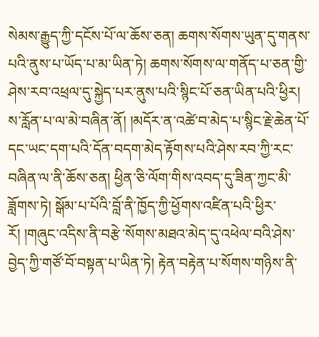སེམས་རྒྱུད་ཀྱི་དངོས་པོ་ལ་ཆོས་ཅན། ཆགས་སོགས་ཡུན་དུ་གནས་པའི་ནུས་པ་ཡོད་པ་མ་ཡིན་ཏེ། ཆགས་སོགས་ལ་གནོད་པ་ཅན་གྱི་ཤེས་རབ་འཕྲལ་དུ་སྐྱེད་པར་ནུས་པའི་སྙིང་པོ་ཅན་ཡིན་པའི་ཕྱིར། ས་རློན་པ་ལ་མེ་བཞིན་ནོ། །མདོར་ན་འཚེ་བ་མེད་པ་སྙིང་རྗེ་ཆེན་པོ་དང་ཡང་དག་པའི་དོན་བདག་མེད་རྟོགས་པའི་ཤེས་རབ་ཀྱི་རང་བཞིན་ལ་ནི་ཆོས་ཅན། ཕྱིན་ཅི་ལོག་གིས་འབད་དུ་ཟིན་ཀྱང་མི་ཟློགས་ཏེ། སྒོམ་པ་པོའི་བློ་ནི་ཁྱོད་ཀྱི་ཕྱོགས་འཛིན་པའི་ཕྱིར་རོ། །གཞུང་འདིས་ནི་བརྩེ་སོགས་མཐའ་མེད་དུ་འཕེལ་བའི་ཤེས་བྱེད་ཀྱི་གཙོ་བོ་བསྟན་པ་ཡིན་ཏེ། རྟེན་བརྟེན་པ་སོགས་གཉིས་ནི་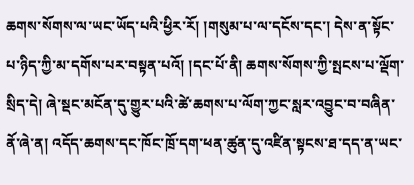ཆགས་སོགས་ལ་ཡང་ཡོད་པའི་ཕྱིར་རོ། །གསུམ་པ་ལ་དངོས་དང་། དེས་ན་སྟོང་པ་ཉིད་ཀྱི་མ་དགོས་པར་བསྟན་པའོ། །དང་པོ་ནི། ཆགས་སོགས་ཀྱི་སྤངས་པ་ལྡོག་སྲིད་དེ། ཞེ་སྡང་མངོན་དུ་གྱུར་པའི་ཚེ་ཆགས་པ་ལོག་ཀྱང་སླར་འབྱུང་བ་བཞིན་ནོ་ཞེ་ན། འདོད་ཆགས་དང་ཁོང་ཁྲོ་དག་ཕན་ཚུན་དུ་འཛིན་སྟངས་ཐ་དད་ན་ཡང་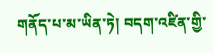གནོད་པ་མ་ཡིན་ཏེ། བདག་འཛིན་གྱི་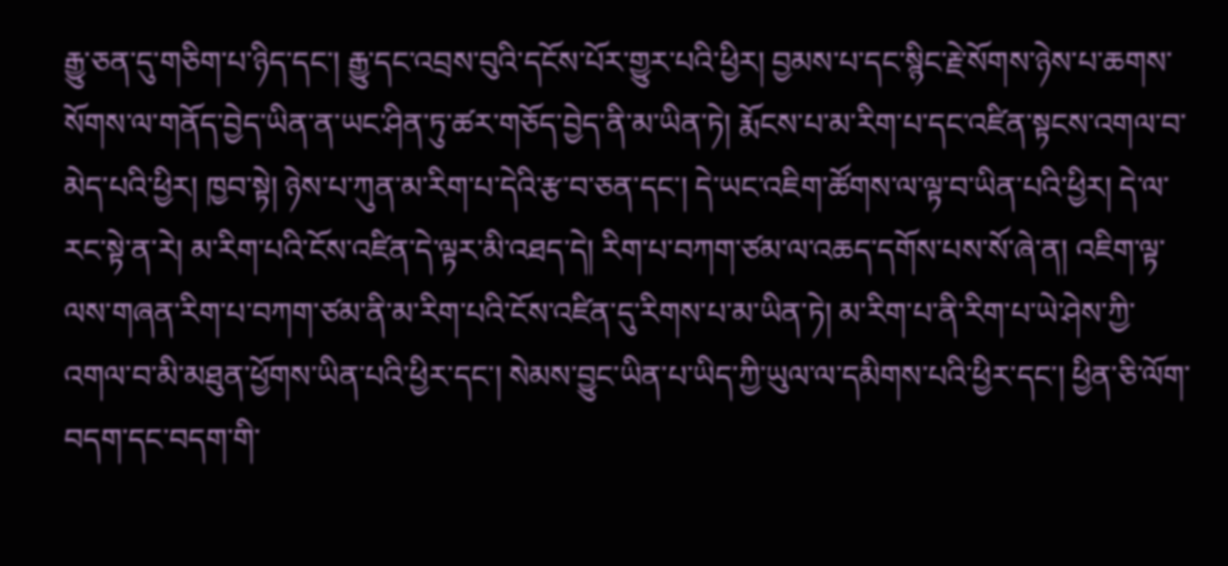རྒྱུ་ཅན་དུ་གཅིག་པ་ཉིད་དང་། རྒྱུ་དང་འབྲས་བུའི་དངོས་པོར་གྱུར་པའི་ཕྱིར། བྱམས་པ་དང་སྙིང་རྗེ་སོགས་ཉེས་པ་ཆགས་སོགས་ལ་གནོད་བྱེད་ཡིན་ན་ཡང་ཤིན་ཏུ་ཚར་གཅོད་བྱེད་ནི་མ་ཡིན་ཏེ། རྨོངས་པ་མ་རིག་པ་དང་འཛིན་སྟངས་འགལ་བ་མེད་པའི་ཕྱིར། ཁྱབ་སྟེ། ཉེས་པ་ཀུན་མ་རིག་པ་དེའི་རྩ་བ་ཅན་དང་། དེ་ཡང་འཇིག་ཚོགས་ལ་ལྟ་བ་ཡིན་པའི་ཕྱིར། དེ་ལ་རང་སྟེ་ན་རེ། མ་རིག་པའི་ངོས་འཛིན་དེ་ལྟར་མི་འཐད་དེ། རིག་པ་བཀག་ཙམ་ལ་འཆད་དགོས་པས་སོ་ཞེ་ན། འཇིག་ལྟ་ལས་གཞན་རིག་པ་བཀག་ཙམ་ནི་མ་རིག་པའི་ངོས་འཛིན་དུ་རིགས་པ་མ་ཡིན་ཏེ། མ་རིག་པ་ནི་རིག་པ་ཡེ་ཤེས་ཀྱི་འགལ་བ་མི་མཐུན་ཕྱོགས་ཡིན་པའི་ཕྱིར་དང་། སེམས་བྱུང་ཡིན་པ་ཡིད་ཀྱི་ཡུལ་ལ་དམིགས་པའི་ཕྱིར་དང་། ཕྱིན་ཅི་ལོག་བདག་དང་བདག་གི་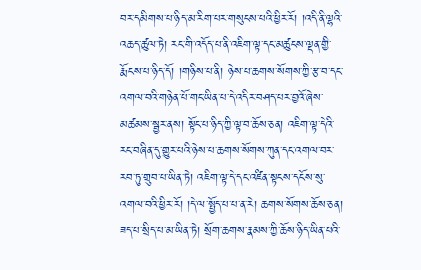བར་དམིགས་པ་ཉིད་མ་རིག་པར་གསུངས་པའི་ཕྱིར་རོ། །འདི་ནི་ལྷའི་འཆད་ཚུལ་ཏེ། རང་གི་འདོད་པ་ནི་འཇིག་ལྟ་དང་མཚུངས་ལྡན་གྱི་རྨོངས་པ་ཉིད་དོ། །གཉིས་པ་ནི། ཉེས་པ་ཆགས་སོགས་ཀྱི་རྩ་བ་དང་འགལ་བའི་གཉེན་པོ་གང་ཡིན་པ་དེ་འདིར་བཤད་པར་བྱའོ་ཞེས་མཚམས་སྦྱར་ནས། སྟོང་པ་ཉིད་ཀྱི་ལྟ་བ་ཆོས་ཅན། འཇིག་ལྟ་དེའི་རང་བཞིན་དུ་གྱུར་པའི་ཉེས་པ་ཆགས་སོགས་ཀུན་དང་འགལ་བར་རབ་ཏུ་གྲུབ་པ་ཡིན་ཏེ། འཇིག་ལྟ་དེ་དང་འཛིན་སྟངས་དངོས་སུ་འགལ་བའི་ཕྱིར་རོ། །དེ་ལ་སྤྱོད་པ་པ་ན་རེ། ཆགས་སོགས་ཆོས་ཅན། ཟད་པ་སྲིད་པ་མ་ཡིན་ཏེ། སྲོག་ཆགས་རྣམས་ཀྱི་ཆོས་ཉིད་ཡིན་པའི་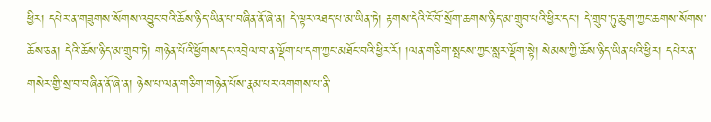ཕྱིར། དཔེར་ན་གཟུགས་སོགས་འབྱུང་བའི་ཆོས་ཉིད་ཡིན་པ་བཞིན་ནོ་ཞེ་ན། དེ་ལྟར་འཐད་པ་མ་ཡིན་ཏེ། རྟགས་དེའི་ངོ་བོ་སྲོག་ཆགས་ཉིད་མ་གྲུབ་པའི་ཕྱིར་དང་། དེ་གྲུབ་ཏུ་ཆུག་ཀྱང་ཆགས་སོགས་ཆོས་ཅན། དེའི་ཆོས་ཉིད་མ་གྲུབ་ཏེ། གཉེན་པོའི་ཕྱོགས་དང་འབྲེལ་བ་ན་ལྡོག་པ་དག་ཀྱང་མཐོང་བའི་ཕྱིར་རོ། །ལན་གཅིག་སྤངས་ཀྱང་སླར་ལྡོག་སྟེ། སེམས་ཀྱི་ཆོས་ཉིད་ཡིན་པའི་ཕྱིར། དཔེར་ན་གསེར་གྱི་སྲ་བ་བཞིན་ནོ་ཞེ་ན། ཉེས་པ་ལན་གཅིག་གཉེན་པོས་རྣམ་པར་འགགས་པ་ནི་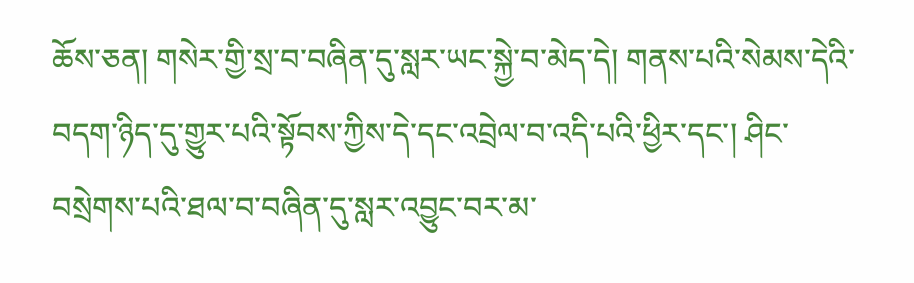ཆོས་ཅན། གསེར་གྱི་སྲ་བ་བཞིན་དུ་སླར་ཡང་སྐྱེ་བ་མེད་དེ། གནས་པའི་སེམས་དེའི་བདག་ཉིད་དུ་གྱུར་པའི་སྟོབས་ཀྱིས་དེ་དང་འབྲེལ་བ་འདི་པའི་ཕྱིར་དང་། ཤིང་བསྲེགས་པའི་ཐལ་བ་བཞིན་དུ་སླར་འབྱུང་བར་མ་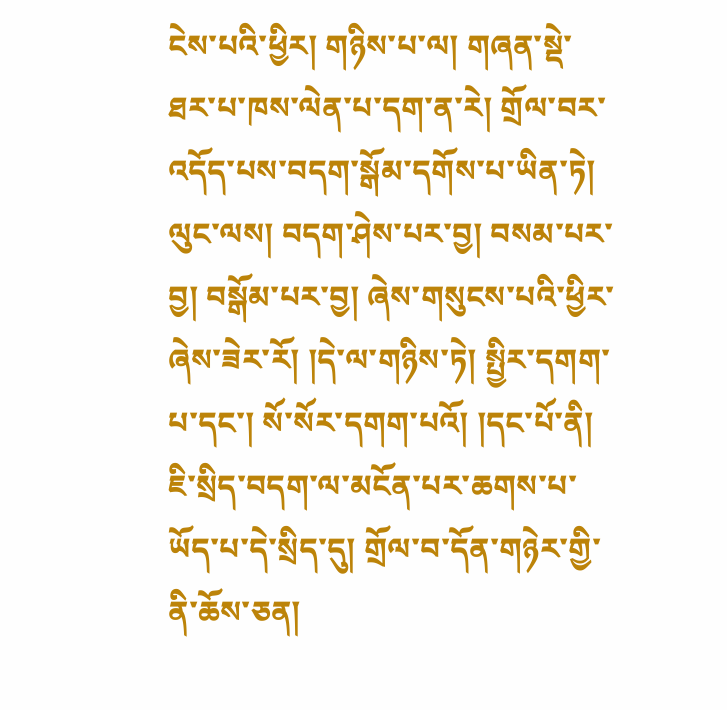ངེས་པའི་ཕྱིར། གཉིས་པ་ལ། གཞན་སྡེ་ཐར་པ་ཁས་ལེན་པ་དག་ན་རེ། གྲོལ་བར་འདོད་པས་བདག་སྒོམ་དགོས་པ་ཡིན་ཏེ། ལུང་ལས། བདག་ཤེས་པར་བྱ། བསམ་པར་བྱ། བསྒོམ་པར་བྱ། ཞེས་གསུངས་པའི་ཕྱིར་ཞེས་ཟེར་རོ། །དེ་ལ་གཉིས་ཏེ། སྤྱིར་དགག་པ་དང་། སོ་སོར་དགག་པའོ། །དང་པོ་ནི། ཇི་སྲིད་བདག་ལ་མངོན་པར་ཆགས་པ་ཡོད་པ་དེ་སྲིད་དུ། གྲོལ་བ་དོན་གཉེར་གྱི་ནི་ཆོས་ཅན།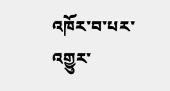འཁོར་བ་པར་འགྱུར་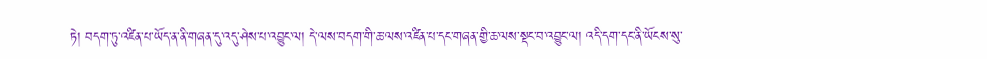ཏེ། བདག་ཏུ་འཛིན་པ་ཡོད་ན་ནི་གཞན་དུ་འདུ་ཤེས་པ་འབྱུང་ལ། དེ་ལས་བདག་གི་ཆ་ལས་འཛིན་པ་དང་གཞན་གྱི་ཆ་ལས་སྡང་བ་འབྱུང་ལ། འདི་དག་དང་ནི་ཡོངས་སུ་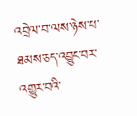འབྲེལ་བ་ལས་ཉེས་པ་ཐམས་ཅད་འབྱུང་བར་འགྱུར་བའི་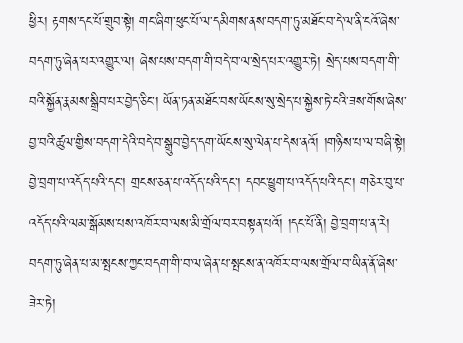ཕྱིར། རྟགས་དང་པོ་གྲུབ་སྟེ། གང་ཞིག་ཕུང་པོ་ལ་དམིགས་ནས་བདག་ཏུ་མཐོང་བ་དེ་ལ་ནི་ངའོ་ཞེས་བདག་ཏུ་ཞེན་པར་འགྱུར་ལ། ཞེས་པས་བདག་གི་བདེ་བ་ལ་སྲེད་པར་འགྱུར་ཏེ། སྲེད་པས་བདག་གི་བའི་སྐྱོན་རྣམས་སྒྲིབ་པར་བྱེད་ཅིང་། ཡོན་ཏན་མཐོང་བས་ཡོངས་སུ་སྲེད་པ་སྐྱེས་ཏེ་ངའི་ཟས་གོས་ཞེས་བྱ་བའི་ཚུལ་གྱིས་བདག་དེའི་བདེ་བ་སྒྲུབ་བྱེད་དག་ཡོངས་སུ་ལེན་པ་དེས་ནའོ། །གཉིས་པ་ལ་བཞི་སྟེ། བྱེ་བྲག་པ་འདོད་པའི་དང་། གྲངས་ཅན་པ་འདོད་པའི་དང་། དབང་ཕྱུག་པ་འདོད་པའི་དང་། གཅེར་བུ་པ་འདོད་པའི་ལམ་སྒོམས་པས་འཁོར་བ་ལས་མི་གྲོལ་བར་བསྟན་པའོ། །དང་པོ་ནི། བྱེ་བྲག་པ་ན་རེ། བདག་ཏུ་ཞེན་པ་མ་སྤངས་ཀྱང་བདག་གི་བ་ལ་ཞེན་པ་སྤངས་ན་འཁོར་བ་ལས་གྲོལ་བ་ཡིན་ནོ་ཞེས་ཟེར་ཏེ།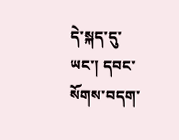དེ་སྐད་དུ་ཡང་། དབང་སོགས་བདག་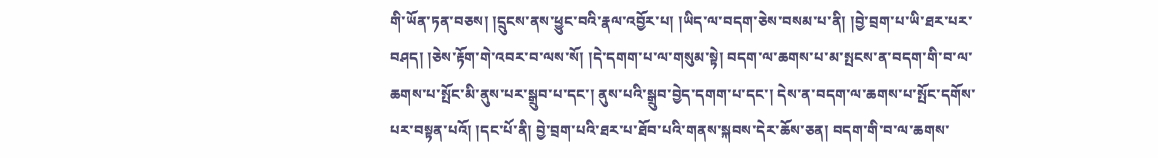གི་ཡོན་ཏན་བཅས། །དྲུངས་ནས་ཕྱུང་བའི་རྣལ་འབྱོར་པ། །ཡིད་ལ་བདག་ཅེས་བསམ་པ་ནི། །བྱེ་བྲག་པ་ཡི་ཐར་པར་བཤད། །ཅེས་རྟོག་གེ་འབར་བ་ལས་སོ། །དེ་དགག་པ་ལ་གསུམ་སྟེ། བདག་ལ་ཆགས་པ་མ་སྤངས་ན་བདག་གི་བ་ལ་ཆགས་པ་སྤོང་མི་ནུས་པར་སྒྲུབ་པ་དང་། ནུས་པའི་སྒྲུབ་བྱེད་དགག་པ་དང་། དེས་ན་བདག་ལ་ཆགས་པ་སྤོང་དགོས་པར་བསྟན་པའོ། །དང་པོ་ནི། བྱེ་བྲག་པའི་ཐར་པ་ཐོབ་པའི་གནས་སྐབས་དེར་ཆོས་ཅན། བདག་གི་བ་ལ་ཆགས་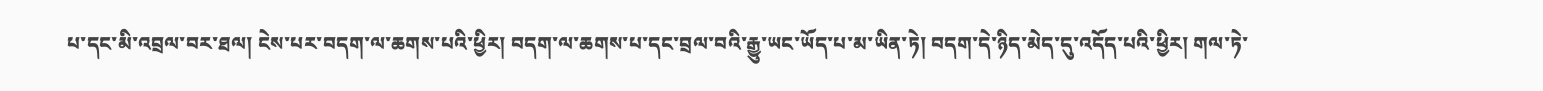པ་དང་མི་འབྲལ་བར་ཐལ། ངེས་པར་བདག་ལ་ཆགས་པའི་ཕྱིར། བདག་ལ་ཆགས་པ་དང་བྲལ་བའི་རྒྱུ་ཡང་ཡོད་པ་མ་ཡིན་ཏེ། བདག་དེ་ཉིད་མེད་དུ་འདོད་པའི་ཕྱིར། གལ་ཏེ་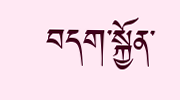བདག་སྐྱོན་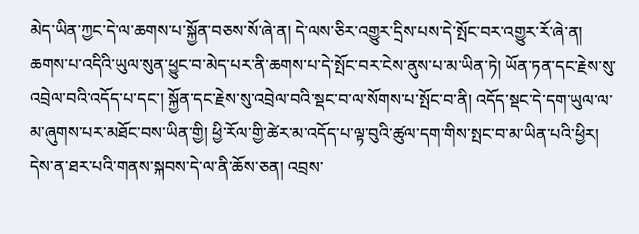མེད་ཡིན་ཀྱང་དེ་ལ་ཆགས་པ་སྐྱོན་བཅས་སོ་ཞེ་ན། དེ་ལས་ཅིར་འགྱུར་དྲིས་པས་དེ་སྤོང་བར་འགྱུར་རོ་ཞེ་ན། ཆགས་པ་འདིའི་ཡུལ་སུན་ཕྱུང་བ་མེད་པར་ནི་ཆགས་པ་དེ་སྤོང་བར་ངེས་ནུས་པ་མ་ཡིན་ཏེ། ཡོན་ཏན་དང་རྗེས་སུ་འབྲེལ་བའི་འདོད་པ་དང་། སྐྱོན་དང་རྗེས་སུ་འབྲེལ་བའི་སྡང་བ་ལ་སོགས་པ་སྤོང་བ་ནི། འདོད་སྡང་དེ་དག་ཡུལ་ལ་མ་ཞུགས་པར་མཐོང་བས་ཡིན་གྱི། ཕྱི་རོལ་གྱི་ཚེར་མ་འདོད་པ་ལྟ་བུའི་ཚུལ་དག་གིས་སྤང་བ་མ་ཡིན་པའི་ཕྱིར། དེས་ན་ཐར་པའི་གནས་སྐབས་དེ་ལ་ནི་ཆོས་ཅན། འབྲས་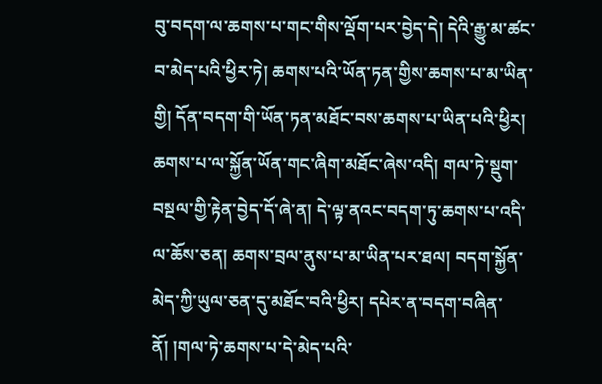བུ་བདག་ལ་ཆགས་པ་གང་གིས་ལྡོག་པར་བྱེད་དེ། དེའི་རྒྱུ་མ་ཚང་བ་མེད་པའི་ཕྱིར་ཏེ། ཆགས་པའི་ཡོན་ཏན་གྱིས་ཆགས་པ་མ་ཡིན་གྱི། དོན་བདག་གི་ཡོན་ཏན་མཐོང་བས་ཆགས་པ་ཡིན་པའི་ཕྱིར། ཆགས་པ་ལ་སྐྱོན་ཡོན་གང་ཞིག་མཐོང་ཞེས་འདི། གལ་ཏེ་སྡུག་བསྔལ་གྱི་རྟེན་བྱེད་དོ་ཞེ་ན། དེ་ལྟ་ནའང་བདག་ཏུ་ཆགས་པ་འདི་ལ་ཆོས་ཅན། ཆགས་བྲལ་ནུས་པ་མ་ཡིན་པར་ཐལ། བདག་སྐྱོན་མེད་ཀྱི་ཡུལ་ཅན་དུ་མཐོང་བའི་ཕྱིར། དཔེར་ན་བདག་བཞིན་ནོ། །གལ་ཏེ་ཆགས་པ་དེ་མེད་པའི་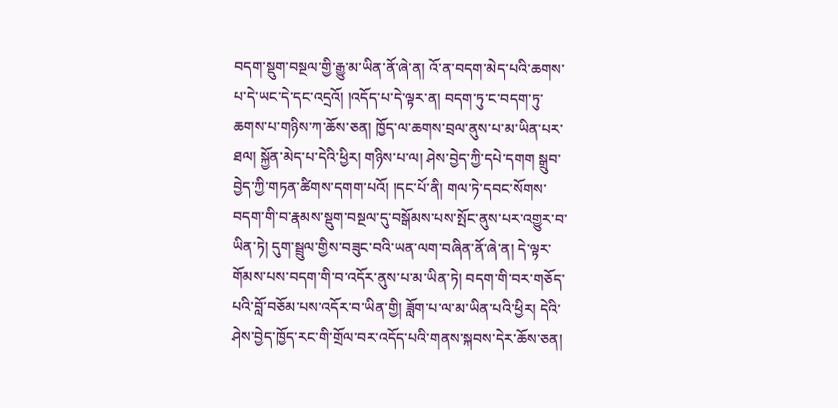བདག་སྡུག་བསྔལ་གྱི་རྒྱུ་མ་ཡིན་ནོ་ཞེ་ན། འོ་ན་བདག་མེད་པའི་ཆགས་པ་དེ་ཡང་དེ་དང་འདྲའོ། །འདོད་པ་དེ་ལྟར་ན། བདག་ཏུ་ང་བདག་ཏུ་ཆགས་པ་གཉིས་ཀ་ཆོས་ཅན། ཁྱོད་ལ་ཆགས་བྲལ་ནུས་པ་མ་ཡིན་པར་ཐལ། སྐྱོན་མེད་པ་དེའི་ཕྱིར། གཉིས་པ་ལ། ཤེས་བྱེད་ཀྱི་དཔེ་དགག སྒྲུབ་བྱེད་ཀྱི་གཏན་ཚིགས་དགག་པའོ། །དང་པོ་ནི། གལ་ཏེ་དབང་སོགས་བདག་གི་བ་རྣམས་སྡུག་བསྔལ་དུ་བསྒོམས་པས་སྤོང་ནུས་པར་འགྱུར་བ་ཡིན་ཏེ། དུག་སྦྲུལ་གྱིས་བཟུང་བའི་ཡན་ལག་བཞིན་ནོ་ཞེ་ན། དེ་ལྟར་གོམས་པས་བདག་གི་བ་འདོར་ནུས་པ་མ་ཡིན་ཏེ། བདག་གི་བར་གཅོད་པའི་བློ་བཅོམ་པས་འདོར་བ་ཡིན་གྱི། ཟློག་པ་ལ་མ་ཡིན་པའི་ཕྱིར། དེའི་ཤེས་བྱེད་ཁྱོད་རང་གི་གྲོལ་བར་འདོད་པའི་གནས་སྐབས་དེར་ཆོས་ཅན།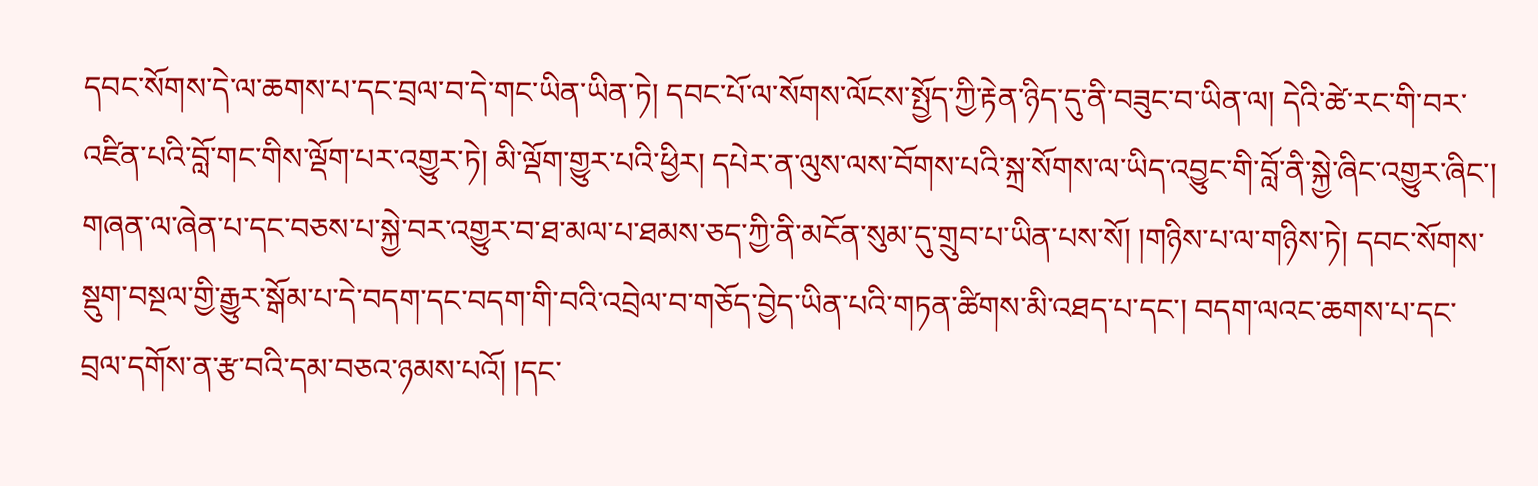དབང་སོགས་དེ་ལ་ཆགས་པ་དང་བྲལ་བ་དེ་གང་ཡིན་ཡིན་ཏེ། དབང་པོ་ལ་སོགས་ལོངས་སྤྱོད་ཀྱི་རྟེན་ཉིད་དུ་ནི་བཟུང་བ་ཡིན་ལ། དེའི་ཚེ་རང་གི་བར་འཛིན་པའི་བློ་གང་གིས་ལྡོག་པར་འགྱུར་ཏེ། མི་ལྡོག་གྱུར་པའི་ཕྱིར། དཔེར་ན་ལུས་ལས་བོགས་པའི་སྐྲ་སོགས་ལ་ཡིད་འབྱུང་གི་བློ་ནི་སྐྱེ་ཞིང་འགྱུར་ཞིང་། གཞན་ལ་ཞེན་པ་དང་བཅས་པ་སྐྱེ་བར་འགྱུར་བ་ཐ་མལ་པ་ཐམས་ཅད་ཀྱི་ནི་མངོན་སུམ་དུ་གྲུབ་པ་ཡིན་པས་སོ། །གཉིས་པ་ལ་གཉིས་ཏེ། དབང་སོགས་སྡུག་བསྔལ་གྱི་རྒྱུར་སྒོམ་པ་དེ་བདག་དང་བདག་གི་བའི་འབྲེལ་བ་གཅོད་བྱེད་ཡིན་པའི་གཏན་ཚིགས་མི་འཐད་པ་དང་། བདག་ལའང་ཆགས་པ་དང་བྲལ་དགོས་ན་རྩ་བའི་དམ་བཅའ་ཉམས་པའོ། །དང་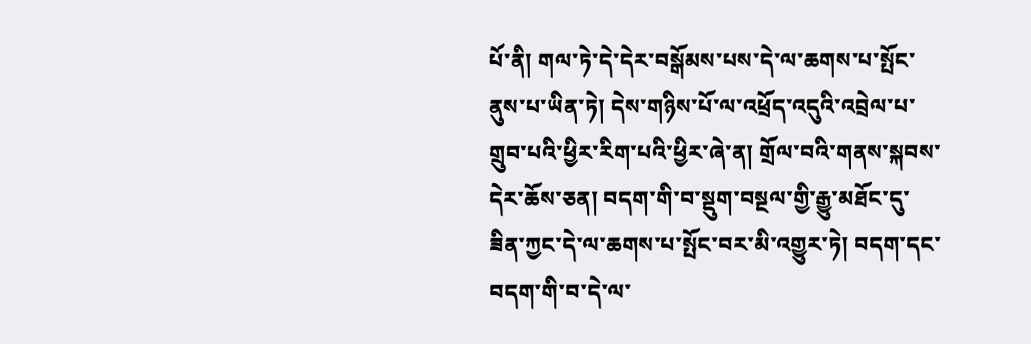པོ་ནི། གལ་ཏེ་དེ་དེར་བསྒོམས་པས་དེ་ལ་ཆགས་པ་སྤོང་ནུས་པ་ཡིན་ཏེ། དེས་གཉིས་པོ་ལ་འཕྲོད་འདུའི་འབྲེལ་པ་གྲུབ་པའི་ཕྱིར་རིག་པའི་ཕྱིར་ཞེ་ན། གྲོལ་བའི་གནས་སྐབས་དེར་ཆོས་ཅན། བདག་གི་བ་སྡུག་བསྔལ་གྱི་རྒྱུ་མཐོང་དུ་ཟིན་ཀྱང་དེ་ལ་ཆགས་པ་སྤོང་བར་མི་འགྱུར་ཏེ། བདག་དང་བདག་གི་བ་དེ་ལ་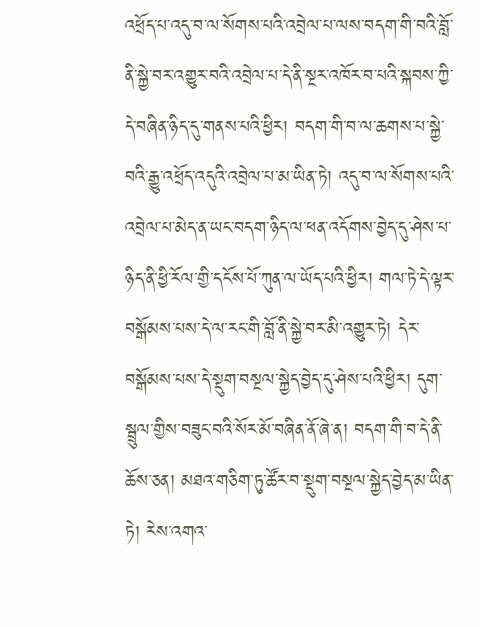འཕྲོད་པ་འདུ་བ་ལ་སོགས་པའི་འབྲེལ་པ་ལས་བདག་གི་བའི་བློ་ནི་སྐྱེ་བར་འགྱུར་བའི་འབྲེལ་པ་དེ་ནི་སྔར་འཁོར་བ་པའི་སྐབས་ཀྱི་དེ་བཞིན་ཉིད་དུ་གནས་པའི་ཕྱིར། བདག་གི་བ་ལ་ཆགས་པ་སྐྱེ་བའི་རྒྱུ་འཕྲོད་འདུའི་འབྲེལ་པ་མ་ཡིན་ཏེ། འདུ་བ་ལ་སོགས་པའི་འབྲེལ་པ་མེད་ན་ཡང་བདག་ཉིད་ལ་ཕན་འདོགས་བྱེད་དུ་ཤེས་པ་ཉིད་ནི་ཕྱི་རོལ་གྱི་དངོས་པོ་ཀུན་ལ་ཡོད་པའི་ཕྱིར། གལ་ཏེ་དེ་ལྟར་བསྒོམས་པས་དེ་ལ་རང་གི་བློ་ནི་སྐྱེ་བར་མི་འགྱུར་ཏེ། དེར་བསྒོམས་པས་དེ་སྡུག་བསྔལ་སྐྱེད་བྱེད་དུ་ཤེས་པའི་ཕྱིར། དུག་སྦྲུལ་གྱིས་བཟུང་བའི་སོར་མོ་བཞིན་ནོ་ཞེ་ན། བདག་གི་བ་དེ་ནི་ཆོས་ཅན། མཐའ་གཅིག་ཏུ་ཚོར་བ་སྡུག་བསྔལ་སྐྱེད་བྱེད་མ་ཡིན་ཏེ། རེས་འགའ་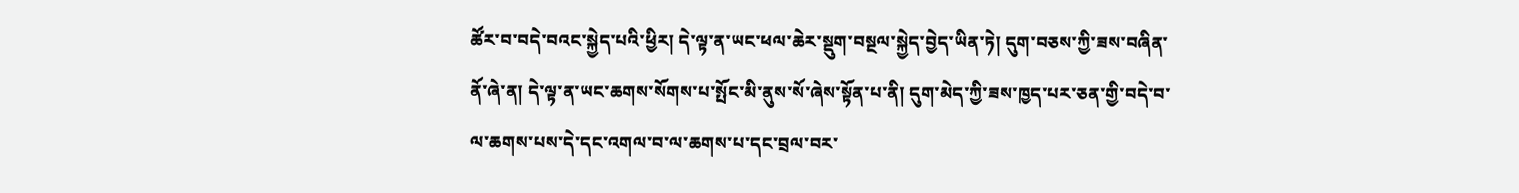ཚོར་བ་བདེ་བའང་སྐྱེད་པའི་ཕྱིར། དེ་ལྟ་ན་ཡང་ཕལ་ཆེར་སྡུག་བསྔལ་སྐྱེད་བྱེད་ཡིན་ཏེ། དུག་བཅས་ཀྱི་ཟས་བཞིན་ནོ་ཞེ་ན། དེ་ལྟ་ན་ཡང་ཆགས་སོགས་པ་སྤོང་མི་ནུས་སོ་ཞེས་སྟོན་པ་ནི། དུག་མེད་ཀྱི་ཟས་ཁྱད་པར་ཅན་གྱི་བདེ་བ་ལ་ཆགས་པས་དེ་དང་འགལ་བ་ལ་ཆགས་པ་དང་བྲལ་བར་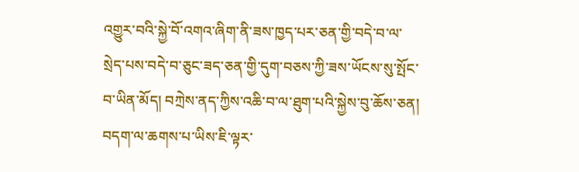འགྱུར་བའི་སྐྱེ་བོ་འགའ་ཞིག་ནི་ཟས་ཁྱད་པར་ཅན་གྱི་བདེ་བ་ལ་སྲེད་པས་བདེ་བ་ཅུང་ཟད་ཅན་གྱི་དུག་བཅས་ཀྱི་ཟས་ཡོངས་སུ་སྤོང་བ་ཡིན་མོད། བཀྲེས་ནད་ཀྱིས་འཆི་བ་ལ་ཐུག་པའི་སྐྱེས་བུ་ཆོས་ཅན། བདག་ལ་ཆགས་པ་ཡིས་ཇི་ལྟར་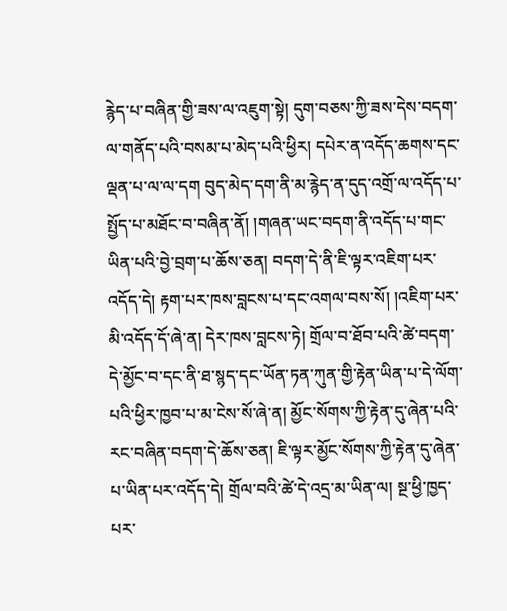རྙེད་པ་བཞིན་གྱི་ཟས་ལ་འཇུག་སྟེ། དུག་བཅས་ཀྱི་ཟས་དེས་བདག་ལ་གནོད་པའི་བསམ་པ་མེད་པའི་ཕྱིར། དཔེར་ན་འདོད་ཆགས་དང་ལྡན་པ་ལ་ལ་དག བུད་མེད་དག་ནི་མ་རྙེད་ན་དུད་འགྲོ་ལ་འདོད་པ་སྤྱོད་པ་མཐོང་བ་བཞིན་ནོ། །གཞན་ཡང་བདག་ནི་འདོད་པ་གང་ཡིན་པའི་བྱེ་བྲག་པ་ཆོས་ཅན། བདག་དེ་ནི་ཇི་ལྟར་འཇིག་པར་འདོད་དེ། རྟག་པར་ཁས་བླངས་པ་དང་འགལ་བས་སོ། །འཇིག་པར་མི་འདོད་དོ་ཞེ་ན། དེར་ཁས་བླངས་ཏེ། གྲོལ་བ་ཐོབ་པའི་ཚེ་བདག་དེ་མྱོང་བ་དང་ནི་ཐ་སྙད་དང་ཡོན་ཏན་ཀུན་གྱི་རྟེན་ཡིན་པ་དེ་ལོག་པའི་ཕྱིར་ཁྱབ་པ་མ་ངེས་སོ་ཞེ་ན། མྱོང་སོགས་ཀྱི་རྟེན་དུ་ཞེན་པའི་རང་བཞིན་བདག་དེ་ཆོས་ཅན། ཇི་ལྟར་མྱོང་སོགས་ཀྱི་རྟེན་དུ་ཞེན་པ་ཡིན་པར་འདོད་དེ། གྲོལ་བའི་ཚེ་དེ་འདྲ་མ་ཡིན་ལ། སྔ་ཕྱི་ཁྱད་པར་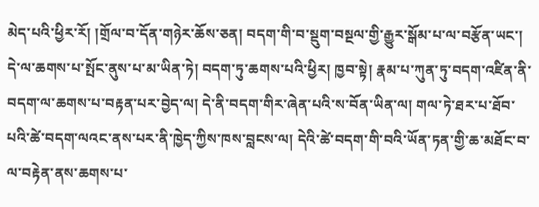མེད་པའི་ཕྱིར་རོ། །གྲོལ་བ་དོན་གཉེར་ཆོས་ཅན། བདག་གི་བ་སྡུག་བསྔལ་གྱི་རྒྱུར་སྒོམ་པ་ལ་བརྩོན་ཡང་། དེ་ལ་ཆགས་པ་སྤོང་ནུས་པ་མ་ཡིན་ཏེ། བདག་ཏུ་ཆགས་པའི་ཕྱིར། ཁྱབ་སྟེ། རྣམ་པ་ཀུན་ཏུ་བདག་འཛིན་ནི་བདག་ལ་ཆགས་པ་བརྟན་པར་བྱེད་ལ། དེ་ནི་བདག་གིར་ཞེན་པའི་ས་བོན་ཡིན་ལ། གལ་ཏེ་ཐར་པ་ཐོབ་པའི་ཚེ་བདག་ལའང་ནས་པར་ནི་ཁྱེད་ཀྱིས་ཁས་བླངས་ལ། དེའི་ཚེ་བདག་གི་བའི་ཡོན་ཏན་གྱི་ཆ་མཐོང་བ་ལ་བརྟེན་ནས་ཆགས་པ་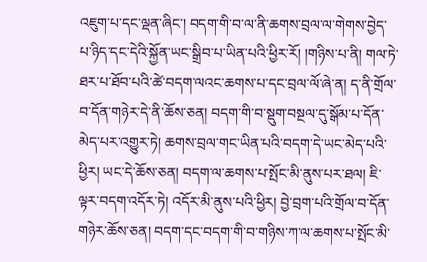འཇུག་པ་དང་ལྡན་ཞིང་། བདག་གི་བ་ལ་ནི་ཆགས་བྲལ་ལ་གེགས་བྱེད་པ་ཉིད་དང་དེའི་སྐྱོན་ཡང་སྒྲིབ་པ་ཡིན་པའི་ཕྱིར་རོ། །གཉིས་པ་ནི། གལ་ཏེ་ཐར་པ་ཐོབ་པའི་ཚེ་བདག་ལའང་ཆགས་པ་དང་བྲལ་ལོ་ཞེ་ན། ད་ནི་གྲོལ་བ་དོན་གཉེར་དེ་ནི་ཆོས་ཅན། བདག་གི་བ་སྡུག་བསྔལ་དུ་སྒོམ་པ་དོན་མེད་པར་འགྱུར་ཏེ། ཆགས་བྲལ་གང་ཡིན་པའི་བདག་དེ་ཡང་མེད་པའི་ཕྱིར། ཡང་དེ་ཆོས་ཅན། བདག་ལ་ཆགས་པ་སྤོང་མི་ནུས་པར་ཐལ། ཇི་ལྟར་བདག་འདོར་ཏེ། འདོར་མི་ནུས་པའི་ཕྱིར། བྱེ་བྲག་པའི་གྲོལ་བ་དོན་གཉེར་ཆོས་ཅན། བདག་དང་བདག་གི་བ་གཉིས་ཀ་ལ་ཆགས་པ་སྤོང་མི་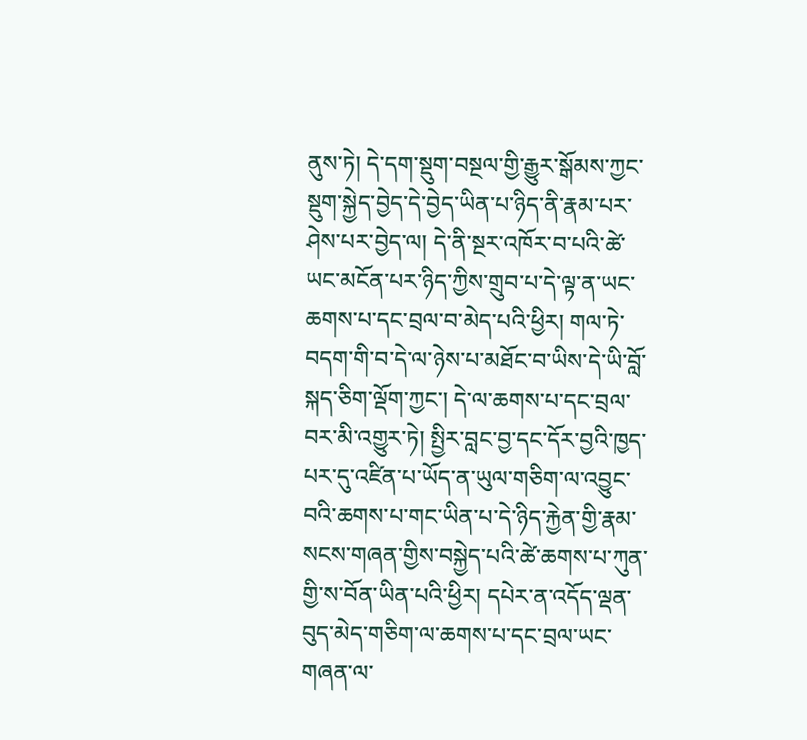ནུས་ཏེ། དེ་དག་སྡུག་བསྔལ་གྱི་རྒྱུར་སྒོམས་ཀྱང་སྡུག་སྐྱེད་བྱེད་དེ་བྱེད་ཡིན་པ་ཉིད་ནི་རྣམ་པར་ཤེས་པར་བྱེད་ལ། དེ་ནི་སྔར་འཁོར་བ་པའི་ཚེ་ཡང་མངོན་པར་ཉིད་ཀྱིས་གྲུབ་པ་དེ་ལྟ་ན་ཡང་ཆགས་པ་དང་བྲལ་བ་མེད་པའི་ཕྱིར། གལ་ཏེ་བདག་གི་བ་དེ་ལ་ཉེས་པ་མཐོང་བ་ཡིས་དེ་ཡི་བློ་སྐད་ཅིག་ལྡོག་ཀྱང་། དེ་ལ་ཆགས་པ་དང་བྲལ་བར་མི་འགྱུར་ཏེ། སྤྱིར་བླང་བྱ་དང་དོར་བྱའི་ཁྱད་པར་དུ་འཛིན་པ་ཡོད་ན་ཡུལ་གཅིག་ལ་འབྱུང་བའི་ཆགས་པ་གང་ཡིན་པ་དེ་ཉིད་རྐྱེན་གྱི་རྣམ་སངས་གཞན་གྱིས་བསྐྱེད་པའི་ཚེ་ཆགས་པ་ཀུན་གྱི་ས་བོན་ཡིན་པའི་ཕྱིར། དཔེར་ན་འདོད་ལྡན་བུད་མེད་གཅིག་ལ་ཆགས་པ་དང་བྲལ་ཡང་གཞན་ལ་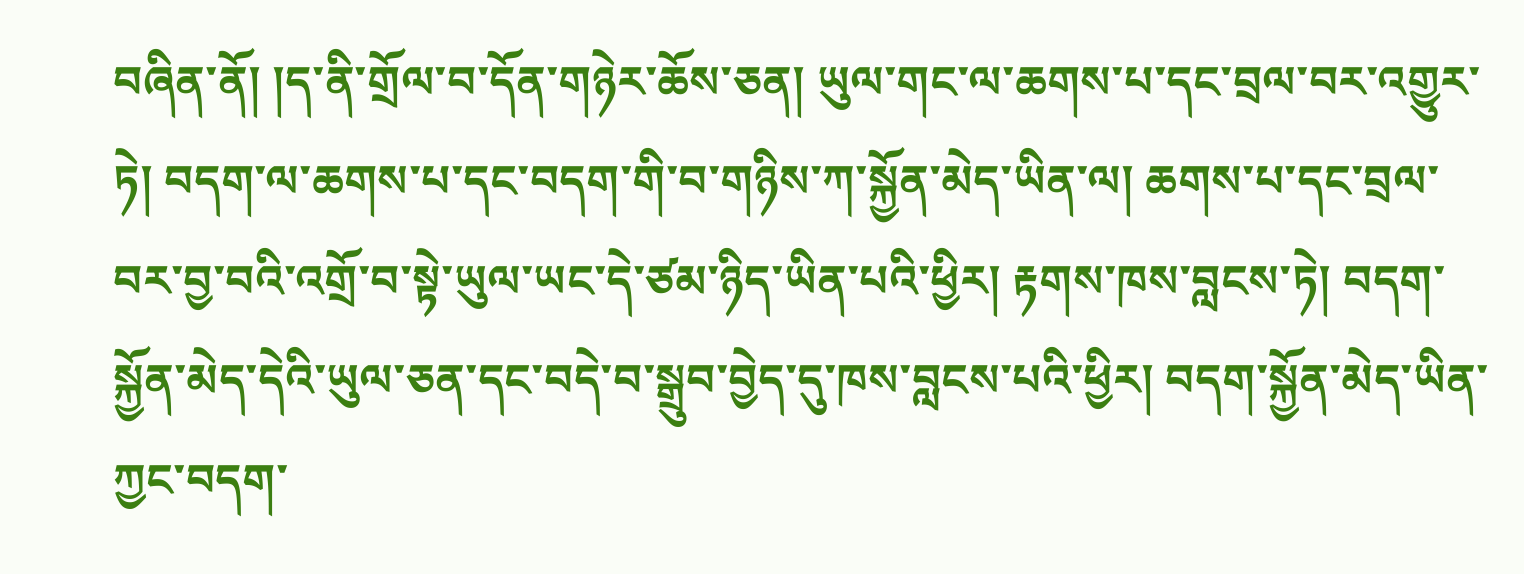བཞིན་ནོ། །ད་ནི་གྲོལ་བ་དོན་གཉེར་ཆོས་ཅན། ཡུལ་གང་ལ་ཆགས་པ་དང་བྲལ་བར་འགྱུར་ཏེ། བདག་ལ་ཆགས་པ་དང་བདག་གི་བ་གཉིས་ཀ་སྐྱོན་མེད་ཡིན་ལ། ཆགས་པ་དང་བྲལ་བར་བྱ་བའི་འགྲོ་བ་སྟེ་ཡུལ་ཡང་དེ་ཙམ་ཉིད་ཡིན་པའི་ཕྱིར། རྟགས་ཁས་བླངས་ཏེ། བདག་སྐྱོན་མེད་དེའི་ཡུལ་ཅན་དང་བདེ་བ་སྒྲུབ་བྱེད་དུ་ཁས་བླངས་པའི་ཕྱིར། བདག་སྐྱོན་མེད་ཡིན་ཀྱང་བདག་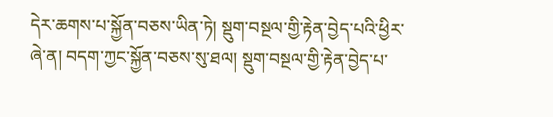དེར་ཆགས་པ་སྐྱོན་བཅས་ཡིན་ཏེ། སྡུག་བསྔལ་གྱི་རྟེན་བྱེད་པའི་ཕྱིར་ཞེ་ན། བདག་ཀྱང་སྐྱོན་བཅས་སུ་ཐལ། སྡུག་བསྔལ་གྱི་རྟེན་བྱེད་པ་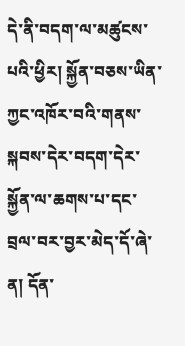དེ་ནི་བདག་ལ་མཚུངས་པའི་ཕྱིར། སྐྱོན་བཅས་ཡིན་ཀྱང་འཁོར་བའི་གནས་སྐབས་དེར་བདག་དེར་སྐྱོན་ལ་ཆགས་པ་དང་བྲལ་བར་བྱར་མེད་དོ་ཞེ་ན། དོན་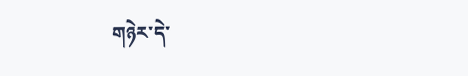གཉེར་དེ་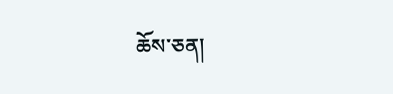ཆོས་ཅན།